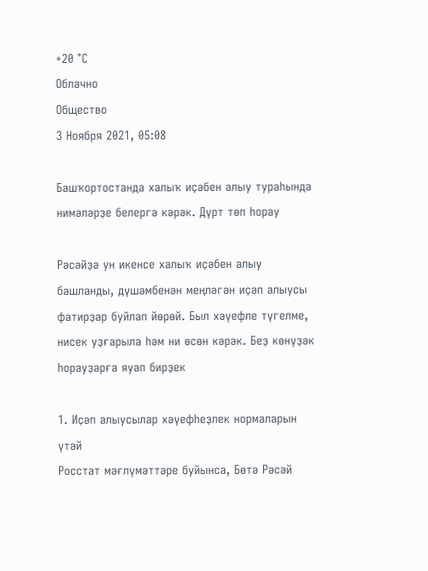+20 °С
Облачно
Общество
3 Ноября 2021, 05:08

Башҡортостанда халыҡ иҫәбен алыу тураһында нимәләрҙе белергә кәрәк. Дүрт төп һорау

Рәсәйҙә ун икенсе халыҡ иҫәбен алыу башланды, дүшәмбенән меңләгән иҫәп алыусы фатирҙар буйлап йөрөй. Был хәүефле түгелме, нисек уҙғарыла һәм ни өсөн кәрәк. Беҙ көнүҙәк һорауҙарға яуап бирҙек

1. Иҫәп алыусылар хәүефһеҙлек нормаларын үтәй
Росстат мәғлүмәттәре буйынса, Бөтә Рәсәй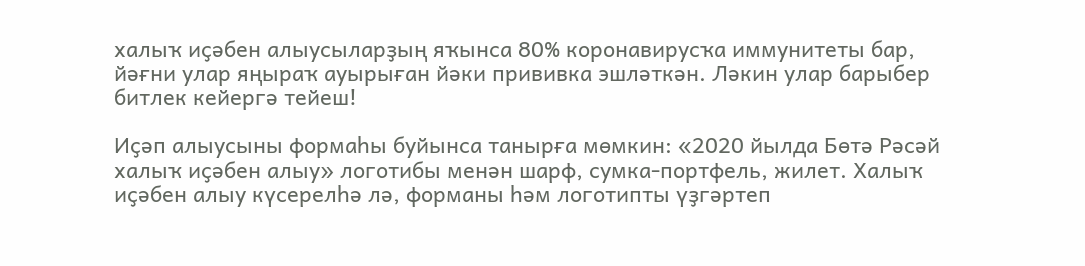халыҡ иҫәбен алыусыларҙың яҡынса 80% коронавирусҡа иммунитеты бар, йәғни улар яңыраҡ ауырыған йәки прививка эшләткән. Ләкин улар барыбер битлек кейергә тейеш!

Иҫәп алыусыны формаһы буйынса танырға мөмкин: «2020 йылда Бөтә Рәсәй халыҡ иҫәбен алыу» логотибы менән шарф, сумка-портфель, жилет. Халыҡ иҫәбен алыу күсерелһә лә, форманы һәм логотипты үҙгәртеп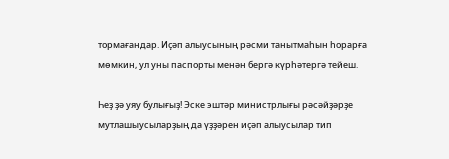тормағандар. Иҫәп алыусының рәсми танытмаһын һорарға мөмкин, ул уны паспорты менән бергә күрһәтергә тейеш.

Һеҙ ҙә уяу булығыҙ! Эске эштәр министрлығы рәсәйҙәрҙе мутлашыусыларҙың да үҙҙәрен иҫәп алыусылар тип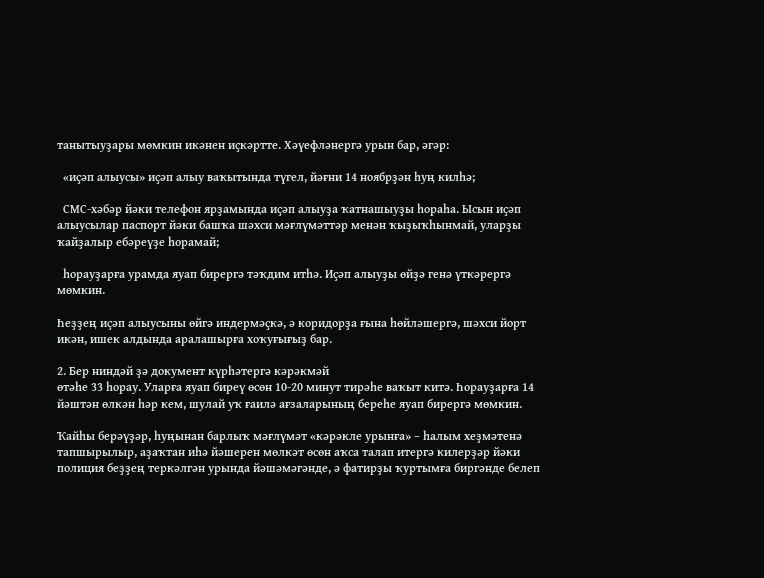танытыуҙары мөмкин икәнен иҫкәртте. Хәүефләнергә урын бар, әгәр:

  «иҫәп алыусы» иҫәп алыу ваҡытында түгел, йәғни 14 ноябрҙән һуң килһә;

  СМС-хәбәр йәки телефон ярҙамында иҫәп алыуҙа ҡатнашыуҙы һораһа. Ысын иҫәп алыусылар паспорт йәки башҡа шәхси мәғлүмәттәр менән ҡыҙыҡһынмай, уларҙы ҡайҙалыр ебәреүҙе һорамай;

  һорауҙарға урамда яуап бирергә тәҡдим итһә. Иҫәп алыуҙы өйҙә генә үткәрергә мөмкин.

Һеҙҙең иҫәп алыусыны өйгә индермәҫкә, ә коридорҙа ғына һөйләшергә, шәхси йорт икән, ишек алдында аралашырға хоҡуғығыҙ бар.

2. Бер ниндәй ҙә документ күрһәтергә кәрәкмәй
өтәһе 33 һорау. Уларға яуап биреү өсөн 10-20 минут тирәһе ваҡыт китә. Һорауҙарға 14 йәштән өлкән һәр кем, шулай уҡ ғаилә ағзаларының береһе яуап бирергә мөмкин.

Ҡайһы берәүҙәр, һуңынан барлыҡ мәғлүмәт «кәрәкле урынға» – һалым хеҙмәтенә тапшырылыр, аҙаҡтан иһә йәшерен мөлкәт өсөн аҡса талап итергә килерҙәр йәки полиция беҙҙең теркәлгән урында йәшәмәгәнде, ә фатирҙы ҡуртымға биргәнде белеп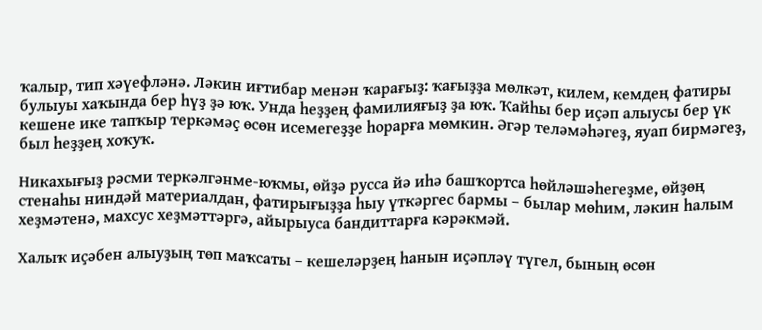ҡалыр, тип хәүефләнә. Ләкин иғтибар менән ҡарағыҙ: ҡағыҙҙа мөлкәт, килем, кемдең фатиры булыуы хаҡында бер һүҙ ҙә юҡ. Унда һеҙҙең фамилияғыҙ ҙа юҡ. Ҡайһы бер иҫәп алыусы бер үк кешене ике тапҡыр теркәмәҫ өсөн исемегеҙҙе һорарға мөмкин. Әгәр теләмәһәгеҙ, яуап бирмәгеҙ, был һеҙҙең хоҡуҡ.

Никахығыҙ рәсми теркәлгәнме-юҡмы, өйҙә русса йә иһә башҡортса һөйләшәһегеҙме, өйҙөң стенаһы ниндәй материалдан, фатирығыҙҙа һыу үткәргес бармы – былар мөһим, ләкин һалым хеҙмәтенә, махсус хеҙмәттәргә, айырыуса бандиттарға кәрәкмәй.

Халыҡ иҫәбен алыуҙың төп маҡсаты – кешеләрҙең һанын иҫәпләү түгел, бының өсөн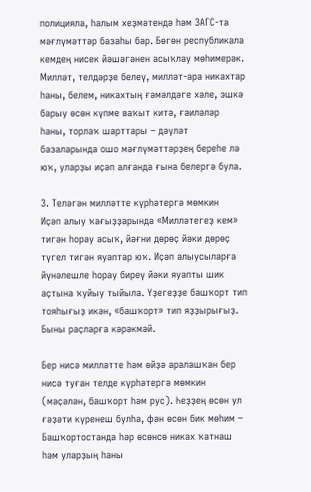полицияла, һалым хеҙмәтендә һәм ЗАГС-та мәғлүмәттәр базаһы бар. Бөгөн республикала кемдең нисек йәшәгәнен асыҡлау мөһимерәк. Милләт, телдәрҙе белеү, милләт-ара никахтар һаны, белем, никахтың ғәмәлдәге хәле, эшкә барыу өсөн күпме ваҡыт китә, ғаиләләр һаны, торлаҡ шарттары – дәүләт базаларында ошо мәғлүмәттәрҙең береһе лә юҡ, уларҙы иҫәп алғанда ғына белергә була.

3. Теләгән милләтте күрһәтергә мөмкин
Иҫәп алыу ҡағыҙҙарында «Милләтегеҙ кем» тигән һорау асыҡ, йәғни дөрөҫ йәки дөрөҫ түгел тигән яуаптар юҡ. Иҫәп алыусыларға йүнәлешле һорау биреү йәки яуапты шик аҫтына ҡуйыу тыйыла. Үҙегеҙҙе башҡорт тип тояһығыҙ икән, «башҡорт» тип яҙҙырығыҙ. Быны раҫларға кәрәкмәй.

Бер нисә милләтте һәм өйҙә аралашҡан бер нисә туған телде күрһәтергә мөмкин (мәҫәлән, башҡорт һәм рус). Һеҙҙең өсөн ул ғәҙәти күренеш булһа, фән өсөн бик мөһим – Башҡортостанда һәр өсөнсө никах ҡатнаш һәм уларҙың һаны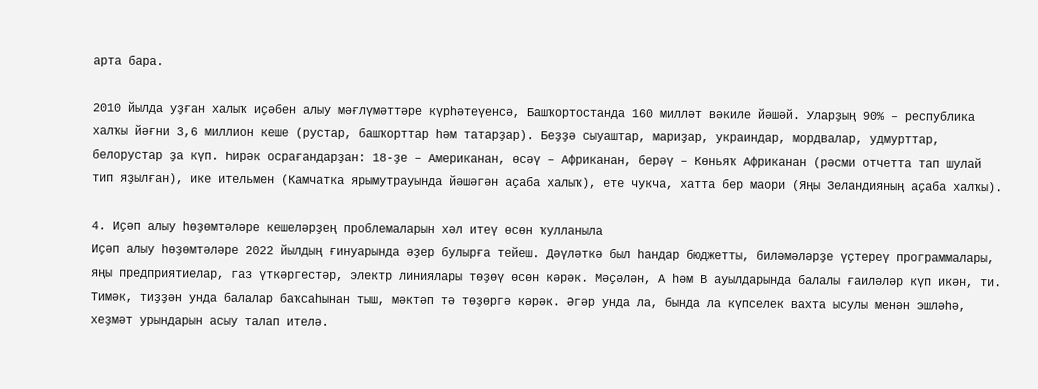арта бара.

2010 йылда уҙған халыҡ иҫәбен алыу мәғлүмәттәре күрһәтеүенсә, Башҡортостанда 160 милләт вәкиле йәшәй. Уларҙың 90% – республика халҡы йәғни 3,6 миллион кеше (рустар, башҡорттар һәм татарҙар). Беҙҙә сыуаштар, мариҙар, украиндар, мордвалар, удмурттар, белорустар ҙа күп. Һирәк осрағандарҙан: 18-ҙе – Американан, өсәү – Африканан, берәү – Көньяҡ Африканан (рәсми отчетта тап шулай тип яҙылған), ике ительмен (Камчатка ярымутрауында йәшәгән аҫаба халыҡ), ете чукча, хатта бер маори (Яңы Зеландияның аҫаба халҡы).

4. Иҫәп алыу һөҙөмтәләре кешеләрҙең проблемаларын хәл итеү өсөн ҡулланыла
Иҫәп алыу һөҙөмтәләре 2022 йылдың ғинуарында әҙер булырға тейеш. Дәүләткә был һандар бюджетты, биләмәләрҙе үҫтереү программалары, яңы предприятиелар, газ үткәргестәр, электр линиялары төҙөү өсөн кәрәк. Мәҫәлән, А һәм В ауылдарында балалы ғаиләләр күп икән, ти. Тимәк, тиҙҙән унда балалар баҡсаһынан тыш, мәктәп тә төҙөргә кәрәк. Әгәр унда ла, бында ла күпселек вахта ысулы менән эшләһә, хеҙмәт урындарын асыу талап ителә.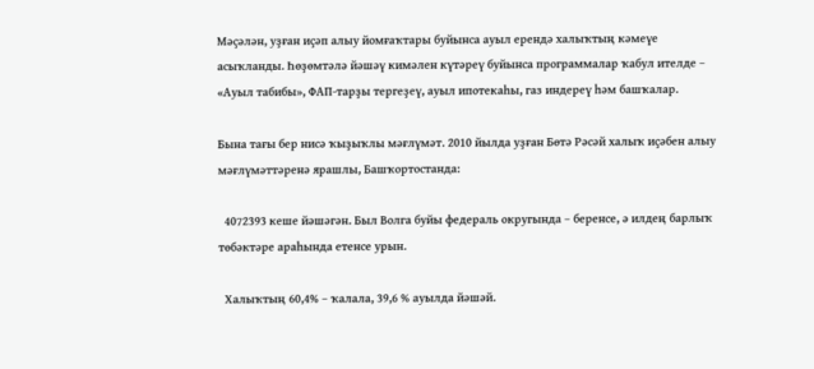Мәҫәлән, уҙған иҫәп алыу йомғаҡтары буйынса ауыл ерендә халыҡтың кәмеүе асыҡланды. Һөҙөмтәлә йәшәү кимәлен күтәреү буйынса программалар ҡабул ителде – «Ауыл табибы», ФАП-тарҙы тергеҙеү, ауыл ипотекаһы, газ индереү һәм башҡалар.

Бына тағы бер нисә ҡыҙыҡлы мәғлүмәт. 2010 йылда уҙған Бөтә Рәсәй халыҡ иҫәбен алыу мәғлүмәттәренә ярашлы, Башҡортостанда:

  4072393 кеше йәшәгән. Был Волга буйы федераль округында – беренсе, ә илдең барлыҡ төбәктәре араһында етенсе урын.

  Халыҡтың 60,4% – ҡалала, 39,6 % ауылда йәшәй.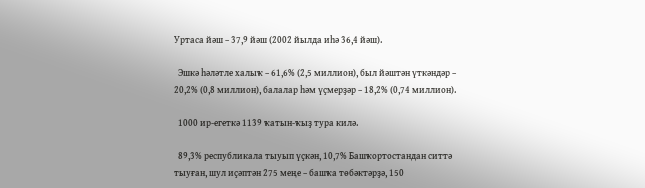Уртаса йәш – 37,9 йәш (2002 йылда иһә 36,4 йәш).

  Эшкә һәләтле халыҡ – 61,6% (2,5 миллион), был йәштән үткәндәр – 20,2% (0,8 миллион), балалар һәм үҫмерҙәр – 18,2% (0,74 миллион).

  1000 ир-егеткә 1139 ҡатын-ҡыҙ тура килә.

  89,3% республикала тыуып үҫкән, 10,7% Башҡортостандан ситтә тыуған, шул иҫәптән 275 меңе – башҡа төбәктәрҙә, 150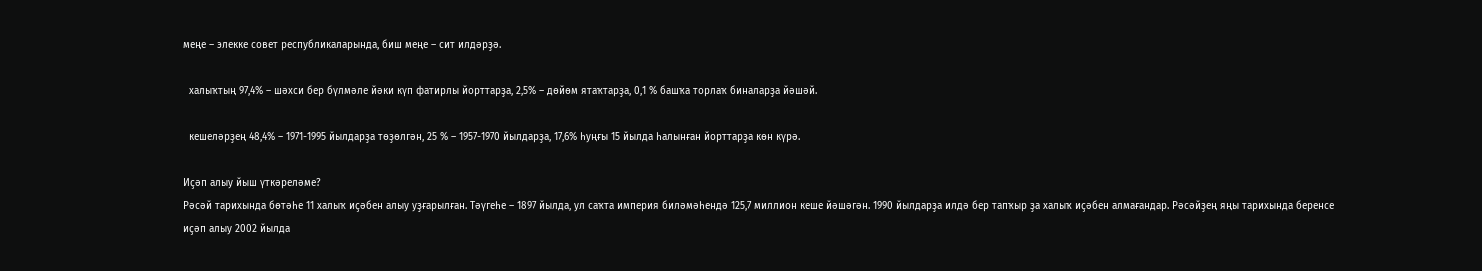меңе – элекке совет республикаларында, биш меңе – сит илдәрҙә.

  халыҡтың 97,4% – шәхси бер бүлмәле йәки күп фатирлы йорттарҙа, 2,5% – дөйөм ятаҡтарҙа, 0,1 % башҡа торлаҡ биналарҙа йәшәй.

  кешеләрҙең 48,4% – 1971-1995 йылдарҙа төҙөлгән, 25 % – 1957-1970 йылдарҙа, 17,6% һуңғы 15 йылда һалынған йорттарҙа көн күрә.

Иҫәп алыу йыш үткәреләме?
Рәсәй тарихында бөтәһе 11 халыҡ иҫәбен алыу уҙғарылған. Тәүгеһе – 1897 йылда, ул саҡта империя биләмәһендә 125,7 миллион кеше йәшәгән. 1990 йылдарҙа илдә бер тапҡыр ҙа халыҡ иҫәбен алмағандар. Рәсәйҙең яңы тарихында беренсе иҫәп алыу 2002 йылда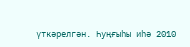үткәрелгән. Һуңғыһы иһә 2010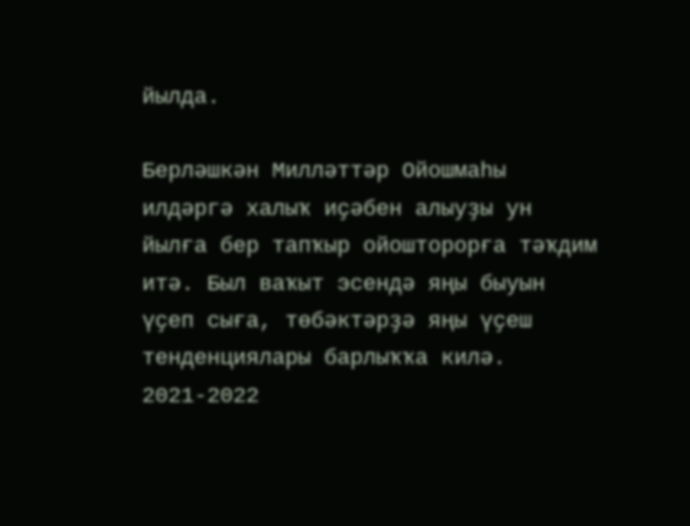йылда.

Берләшкән Милләттәр Ойошмаһы илдәргә халыҡ иҫәбен алыуҙы ун йылға бер тапҡыр ойошторорға тәҡдим итә. Был ваҡыт эсендә яңы быуын үҫеп сыға, төбәктәрҙә яңы үҫеш тенденциялары барлыҡҡа килә. 2021-2022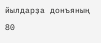йылдарҙа донъяның 80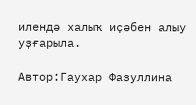илендә халыҡ иҫәбен алыу уҙғарыла.

Автор:Гаухар Фазуллина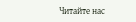Читайте нас